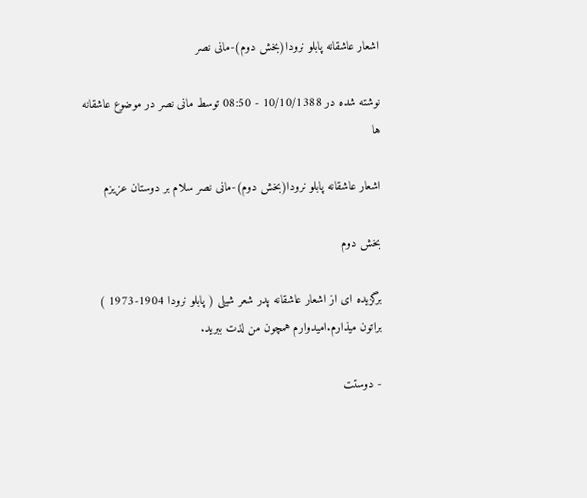اشعار عاشقانه پابلو نرودا(بخش دوم)-مانی نصر

نوشته شده در 10/10/1388 - 08:50 توسط مانی نصر در موضوع عاشقانه ها

اشعار عاشقانه پابلو نرودا(بخش دوم)-مانی نصر سلام بر دوستان عزیزم

بخش دوم

برگزیده ای از اشعار عاشقانه پدر شعر شیلی ( پابلو نرودا 1904-1973 ) براتون میذارم.امیدوارم همچون من لذت ببرید.

- دوستت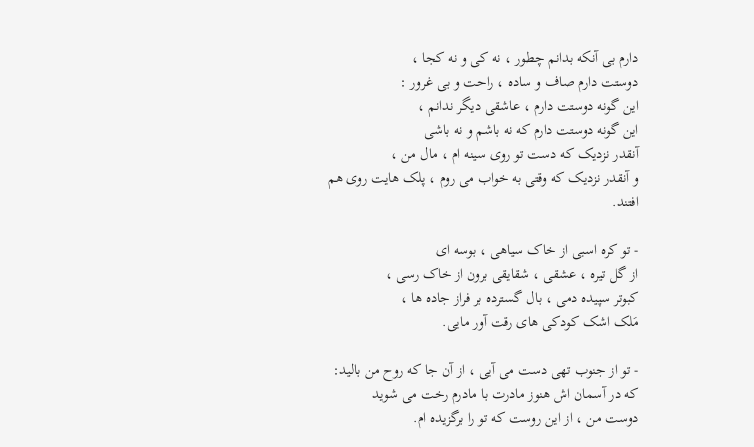دارم بی آنکه بدانم چطور ، نه کی و نه کجا ،
دوستت دارم صاف و ساده ، راحت و بی غرور :
این گونه دوستت دارم ، عاشقی دیگر ندانم ،
این گونه دوستت دارم که نه باشم و نه باشی
آنقدر نزدیک که دست تو روی سینه ام ، مال من ،
و آنقدر نزدیک که وقتی به خواب می روم ، پلک هایت روی هم افتند.

- تو کره اسبی از خاک سیاهی ، بوسه ای
از گل تیره ، عشقی ، شقایقی برون از خاک رسی ،
کبوتر سپیده دمی ، بال گسترده بر فراز جاده ها ،
مَلک اشک کودکی های رقت آور مایی.

- تو از جنوب تهی دست می آیی ، از آن جا که روح من بالید:
که در آسمان اش هنوز مادرت با مادرم رخت می شوید
دوست من ، از این روست که تو را برگزیده ام.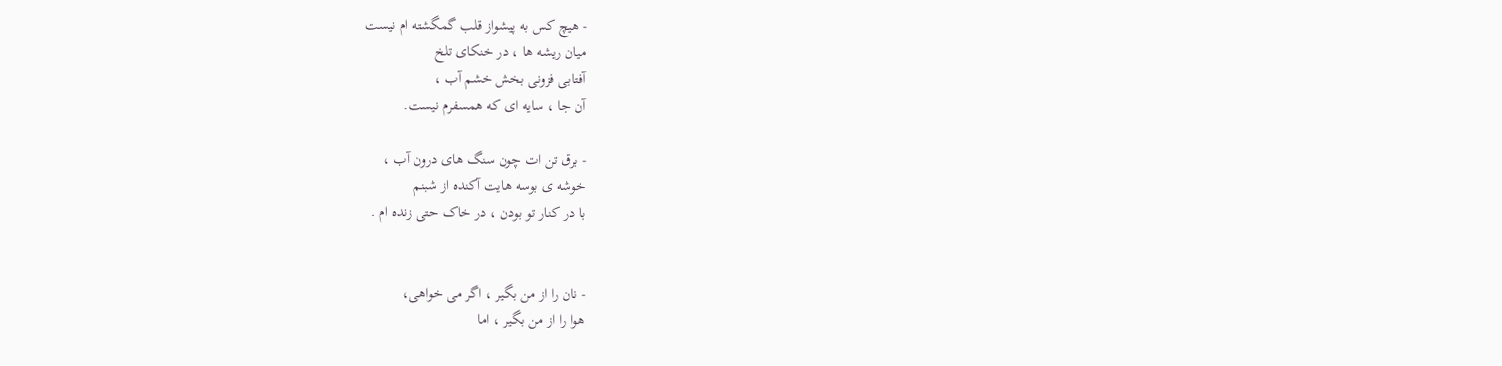- هیچ کس به پیشواز قلب گمگشته ام نیست
میان ریشه ها ، در خنکای تلخ
آفتابی فزونی بخش خشم آب ،
آن جا ، سایه ای که همسفرم نیست.

- برق تن ات چون سنگ های درون آب ،
خوشه ی بوسه هایت آکنده از شبنم
با در کنار تو بودن ، در خاک حتی زنده ام .


- نان را از من بگیر ، اگر می خواهی،
هوا را از من بگیر ، اما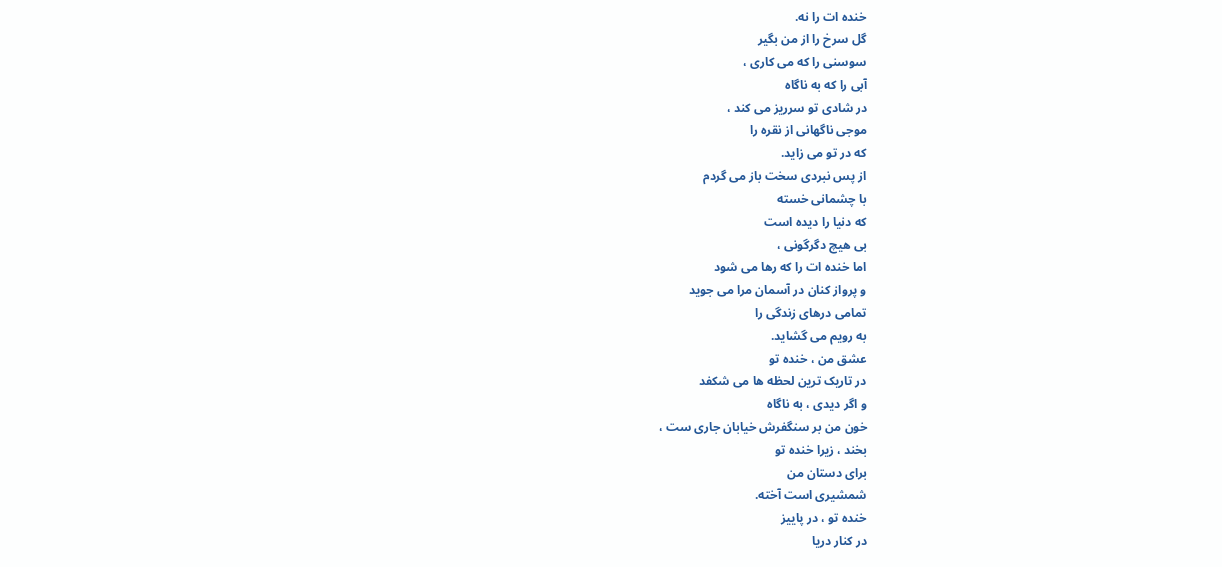خنده ات را نه.
گل سرخ را از من بگیر
سوسنی را که می کاری ،
آبی را که به ناگاه
در شادی تو سرریز می کند ،
موجی ناگهانی از نقره را
که در تو می زاید.
از پس نبردی سخت باز می گردم
با چشمانی خسته
که دنیا را دیده است
بی هیچ دگرگونی ،
اما خنده ات را که رها می شود
و پرواز کنان در آسمان مرا می جوید
تمامی درهای زندگی را
به رویم می گشاید.
عشق من ، خنده تو
در تاریک ترین لحظه ها می شکفد
و اگر دیدی ، به ناگاه
خون من بر سنگفرش خیابان جاری ست ،
بخند ، زیرا خنده تو
برای دستان من
شمشیری است آخته.
خنده تو ، در پاییز
در کنار دریا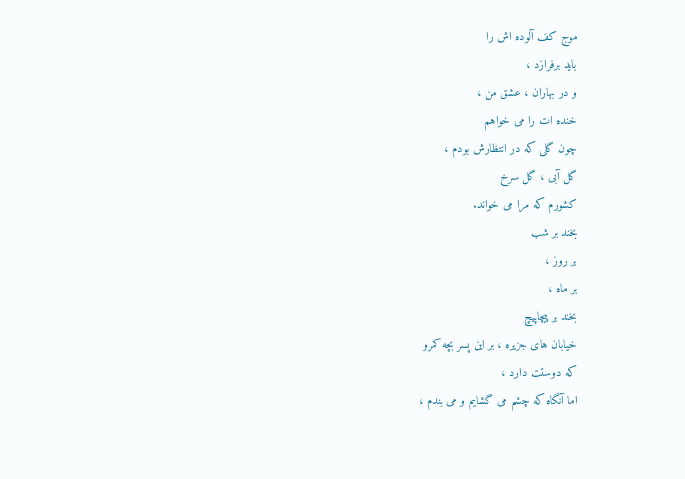موج کف آلوده اش را
باید برفرازد ،
و در بهاران ، عشق من ،
خنده ات را می خواهم
چون گلی که در انتظارش بودم ،
گل آبی ، گل سرخ
کشورم که مرا می خواند.
بخند بر شب
بر روز ،
بر ماه ،
بخند بر پیچاپیچ
خیابان های جزیره ، بر این پسر بچه کمرو
که دوستت دارد ،
اما آنگاه که چشم می گشایم و می بندم ،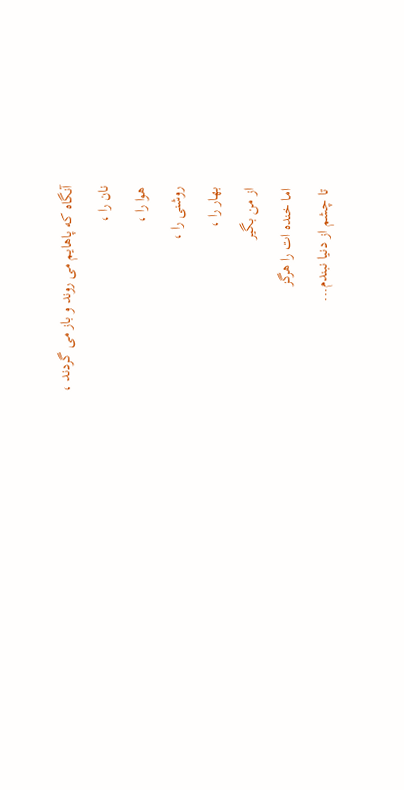آنگاه که پاهایم می روند و باز می گردند ،
نان را ،
هوا را ،
روشنی را ،
بهار را ،
از من بگیر
اما خنده ات را هرگز
تا چشم از دنیا نبندم...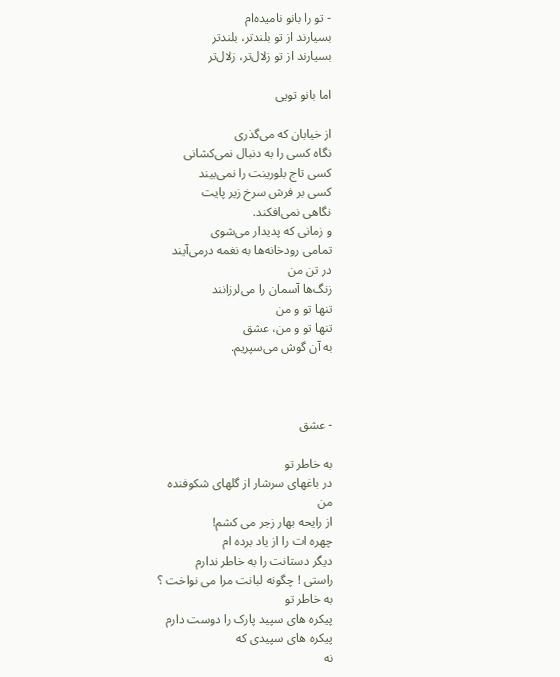- تو را بانو نامیده‌ام
بسیارند از تو بلندتر، بلندتر
بسیارند از تو زلال‌تر، زلال‌تر

اما بانو تویی

از خیابان که می‌گذری
نگاه کسی را به دنبال نمی‌کشانی
کسی تاج بلورینت را نمی‌بیند
کسی بر فرش سرخ زیر پایت
نگاهی نمی‌افکند.
و زمانی که پدیدار می‌شوی
تمامی رودخانه‌ها به نغمه در‌می‌آیند
در تن من
زنگ‌ها آسمان را می‌لرزانند
تنها تو و من
تنها تو و من، عشق
به آن گوش می‌سپریم.



- عشق

به خاطر تو
در باغهای سرشار از گلهای شکوفنده
من
از رایحه بهار زجر می کشم!
چهره ات را از یاد برده ام
دیگر دستانت را به خاطر ندارم
راستی ! چگونه لبانت مرا می نواخت ؟
به خاطر تو
پیکره های سپید پارک را دوست دارم
پیکره های سپیدی که
نه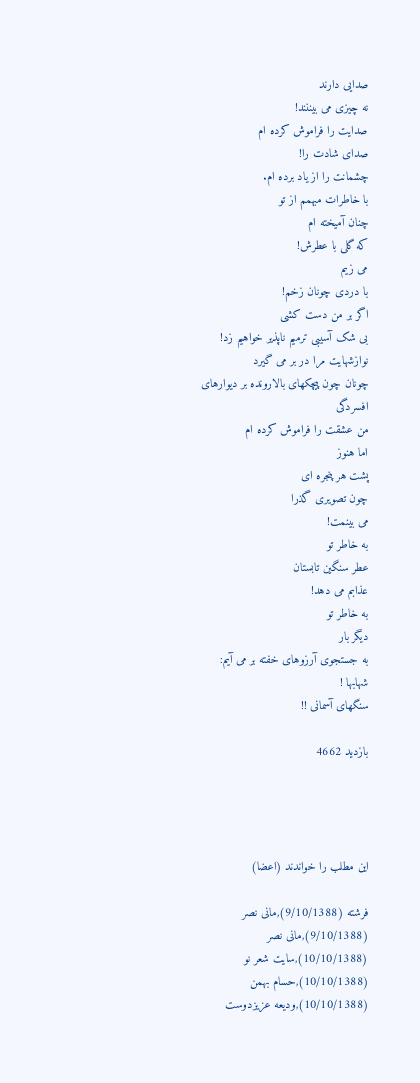صدایی دارند
نه چیزی می بیننند!
صدایت را فراموش کرده ام
صدای شادت را!
چشمانت را از یاد برده ام.
با خاطرات مبهمم از تو
چنان آمیخته ام
که گلی با عطرش!
می زیم
با دردی چونان زخم!
اگر بر من دست کشی
بی شک آسیبی ترمیم ناپذیر خواهیم زد!
نوازشهایت مرا در بر می گیرد
چونان چون پیچکهای بالارونده بر دیوارهای افسردگی
من عشقت را فراموش کرده ام
اما هنوز
پشت هر پنجره ای
چون تصویری گذرا
می بینمت!
به خاطر تو
عطر سنگین تابستان
عذابم می دهد!
به خاطر تو
دیگر بار
به جستجوی آرزوهای خفته بر می آیم:
شهابها !
سنگهای آسمانی !!

بازديد 4662




این مطلب را خواندند (اعضا)

فرشته (9/10/1388),مانی نصر (9/10/1388),مانی نصر (10/10/1388),سایت شعر نو (10/10/1388),حسام بهمن (10/10/1388),ودیعه عزیزدوست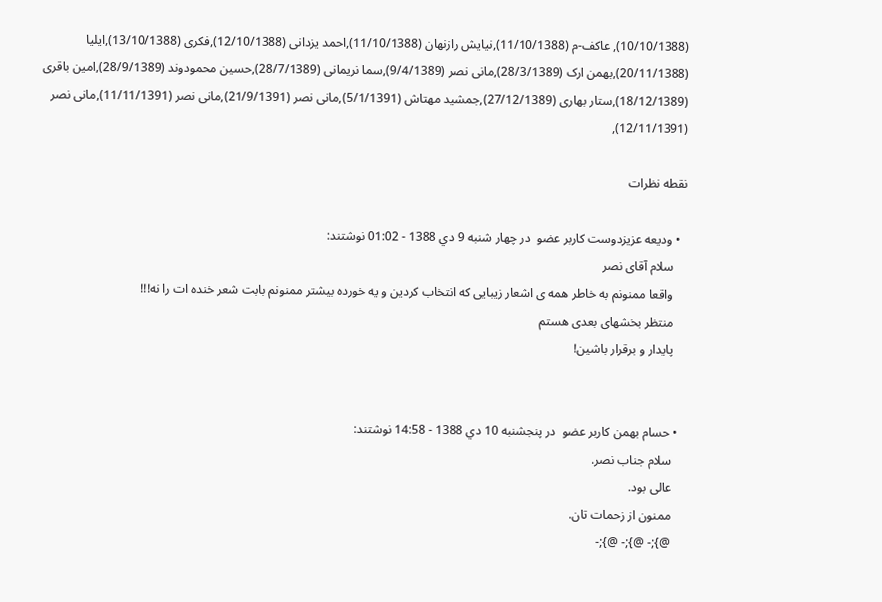(10/10/1388), عاکف-م (11/10/1388),نيايش رازنهان (11/10/1388),احمد یزدانی (12/10/1388),فکری (13/10/1388),ایلیا (20/11/1388),بهمن ارک (28/3/1389),مانی نصر (9/4/1389),سما نریمانی (28/7/1389),حسین محمودوند (28/9/1389),امین باقری (18/12/1389),ستار بهاری (27/12/1389),جمشید مهتاش (5/1/1391),مانی نصر (21/9/1391),مانی نصر (11/11/1391),مانی نصر (12/11/1391),

نقطه نظرات

  • ودیعه عزیزدوست کاربر عضو  در چهار شنبه 9 دي 1388 - 01:02 نوشتند:
    سلام آقاى نصر
    واقعا ممنونم به خاطر همه ى اشعار زیبایى که انتخاب کردین و یه خورده بیشتر ممنونم بابت شعر خنده ات را نه!!!
    منتظر بخشهاى بعدى هستم
    پایدار و برقرار باشین!


  • حسام بهمن کاربر عضو  در پنجشنبه 10 دي 1388 - 14:58 نوشتند:
    سلام جناب نصر.
    عالى بود.
    ممنون از زحمات تان.
    @};- @};- @};-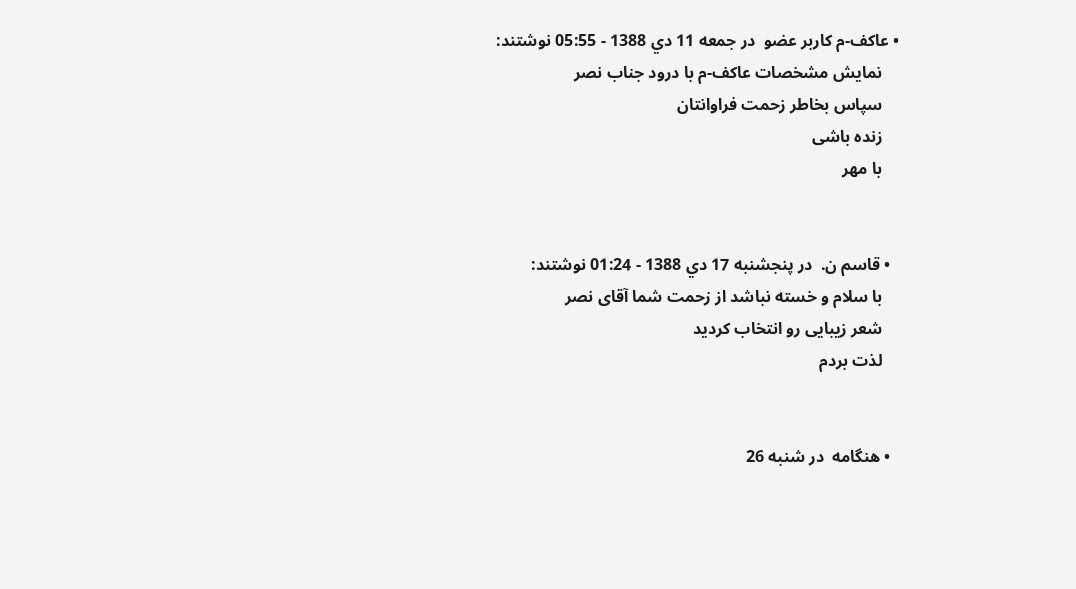• عاکف-م کاربر عضو  در جمعه 11 دي 1388 - 05:55 نوشتند:
    نمایش مشخصات عاکف-م با درود جناب نصر
    سپاس بخاطر زحمت فراوانتان
    زنده باشى
    با مهر


  • قاسم ن.  در پنجشنبه 17 دي 1388 - 01:24 نوشتند:
    با سلام و خسته نباشد از زحمت شما آقای نصر
    شعر زیبایی رو انتخاب کردید
    لذت بردم


  • هنگامه  در شنبه 26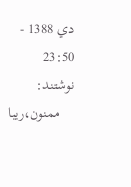دي 1388 - 23:50 نوشتند:
    ممنون،ریبا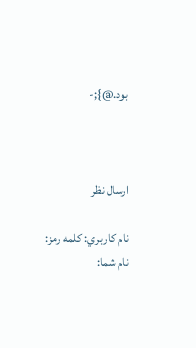بود.@};-



ارسال نظر

نام کاربري: کلمه رمز:
نام شما: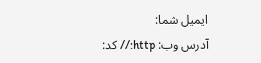ايميل شما:
آدرس وب: http:// کد: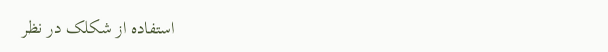استفاده از شکلک در نظر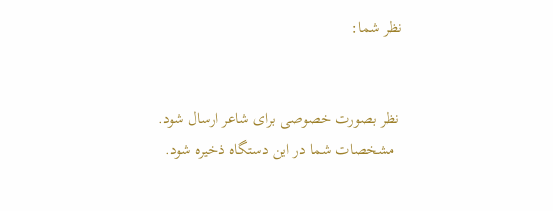نظر شما:


 نظر بصورت خصوصی برای شاعر ارسال شود.
  مشخصات شما در اين دستگاه ذخيره شود.